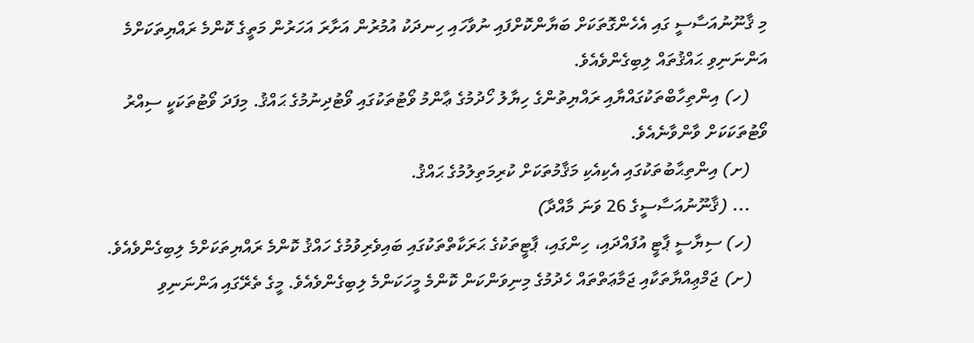މި ޤާނޫނުއަސާސީ ގައި އެހެންގޮތަކަށް ބަޔާންކޮށްފައި ނުވާހައި ހިނދަކު އުމުރުން އަށާރަ އަހަރުން މަތީގެ ކޮންމެ ރައްޔިތަކަށްމެ އަންނަނިވި ޙައްޤުތައް ލިބިގެންވެއެވެ.
    (ހ) އިންތިހާބްތަކުގައްޔާއި ރައްޔިތުންގެ ހިޔާލު ހޯދުމުގެ ޢާންމު ވޯޓުތަކުގައި ވޯޓުދިނުމުގެ ޙައްޤު. މިފަދަ ވޯޓުތަކަކީ ސިއްރު ވޯޓުތަކަކަށް ވާންވާނެއެވެ.
    (ށ) އިންތިޙާބުތަކުގައި އެކިއެކި މަޤާމުތަކަށް ކުރިމަތިލުމުގެ ޙައްޤު.
    ... (ޤާނޫނުއަސާސީގެ 26 ވަނަ މާއްދާ)
    (ހ) ސިޔާސީ ޕާޓީ އުފައްދައި، ހިންގައި، ޕާޓީތަކުގެ ޙަރަކާތްތަކުގައި ބައިވެރިވުމުގެ ހައްޤު ކޮންމެ ރައްޔިތަކަށްމެ ލިބިގެންވެއެވެ.
    (ށ) ޖަމްޢިއްޔާތަކާއި ޖަމާޢަތްތައް ހެދުމުގެ މިނިވަންކަން ކޮންމެ މީހަކަންމެ ލިބިގެންވެއެވެ. މީގެ ތެރޭގައި އަންނަނިވި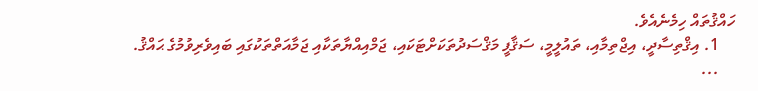ހައްޤުތައް ހިމެނެއެވެ.
    1. އިޤްތިސާދީ، އިޖްތިމާއި، ތައުލީމީ، ސަޤާފީ މަޤްސަދުތަކަށްޓަކައި، ޖަމްއިއްޔާތަކާއި ޖަމާއަތްތަކުގައި ބައިވެރިވުމުގެ ޙައްޤު.
    ...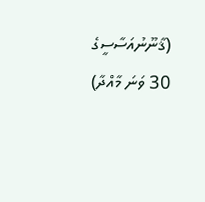(ޤާނޫނުއަސާސީގެ 30 ވަނަ މާއްދާ)